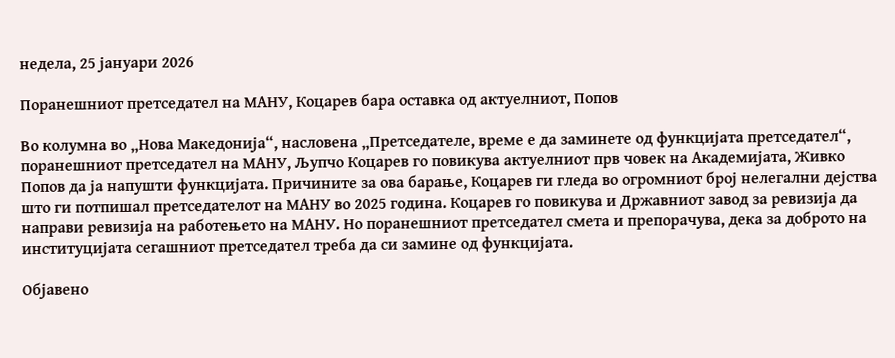недела, 25 јануари 2026

Поранешниот претседател на МАНУ, Коцарев бара оставка од актуелниот, Попов

Во колумна во „Нова Македонија“, насловена „Претседателе, време е да заминете од функцијата претседател“, поранешниот претседател на МАНУ, Љупчо Коцарев го повикува актуелниот прв човек на Академијата, Живко Попов да ја напушти функцијата. Причините за ова барање, Коцарев ги гледа во огромниот број нелегални дејства што ги потпишал претседателот на МАНУ во 2025 година. Коцарев го повикува и Државниот завод за ревизија да направи ревизија на работењето на МАНУ. Но поранешниот претседател смета и препорачува, дека за доброто на институцијата сегашниот претседател треба да си замине од функцијата.

Објавено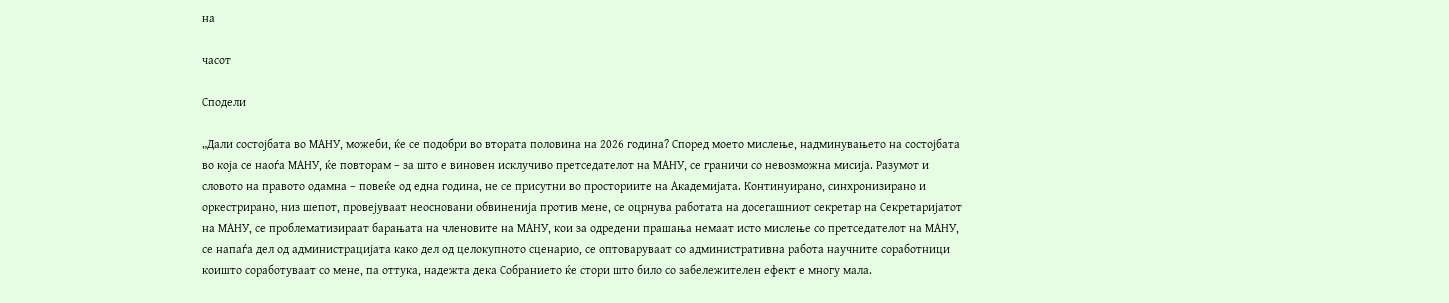на

часот

Сподели

„Дали состојбата во МАНУ, можеби, ќе се подобри во втората половина на 2026 година? Според моето мислење, надминувањето на состојбата во која се наоѓа МАНУ, ќе повторам – за што е виновен исклучиво претседателот на МАНУ, се граничи со невозможна мисија. Разумот и словото на правото одамна – повеќе од една година, не се присутни во просториите на Академијата. Континуирано, синхронизирано и оркестрирано, низ шепот, провејуваат неосновани обвиненија против мене, се оцрнува работата на досегашниот секретар на Секретаријатот на МАНУ, се проблематизираат барањата на членовите на МАНУ, кои за одредени прашања немаат исто мислење со претседателот на МАНУ, се напаѓа дел од администрацијата како дел од целокупното сценарио, се оптоваруваат со административна работа научните соработници коишто соработуваат со мене, па оттука, надежта дека Собранието ќе стори што било со забележителен ефект е многу мала.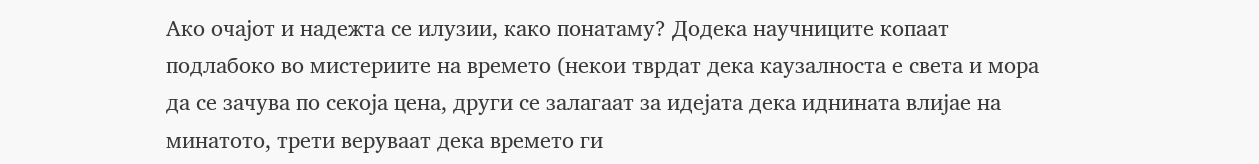Ако очајот и надежта се илузии, како понатаму? Додека научниците копаат подлабоко во мистериите на времето (некои тврдат дека каузалноста е света и мора да се зачува по секоја цена, други се залагаат за идејата дека иднината влијае на минатото, трети веруваат дека времето ги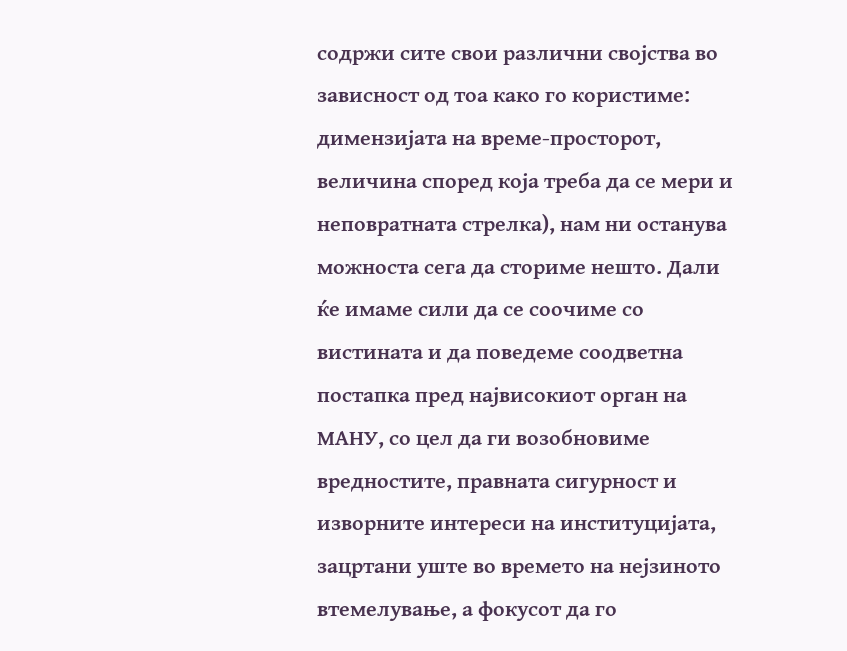содржи сите свои различни својства во зависност од тоа како го користиме: димензијата на време-просторот, величина според која треба да се мери и неповратната стрелка), нам ни останува можноста сега да сториме нешто. Дали ќе имаме сили да се соочиме со вистината и да поведеме соодветна постапка пред највисокиот орган на МАНУ, со цел да ги возобновиме вредностите, правната сигурност и изворните интереси на институцијата, зацртани уште во времето на нејзиното втемелување, а фокусот да го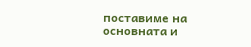поставиме на основната и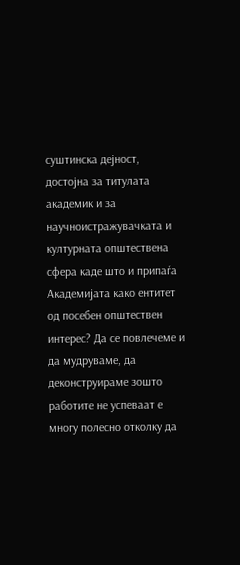суштинска дејност, достојна за титулата академик и за научноистражувачката и културната општествена сфера каде што и припаѓа Академијата како ентитет од посебен општествен интерес? Да се повлечеме и да мудруваме, да деконструираме зошто работите не успеваат е многу полесно отколку да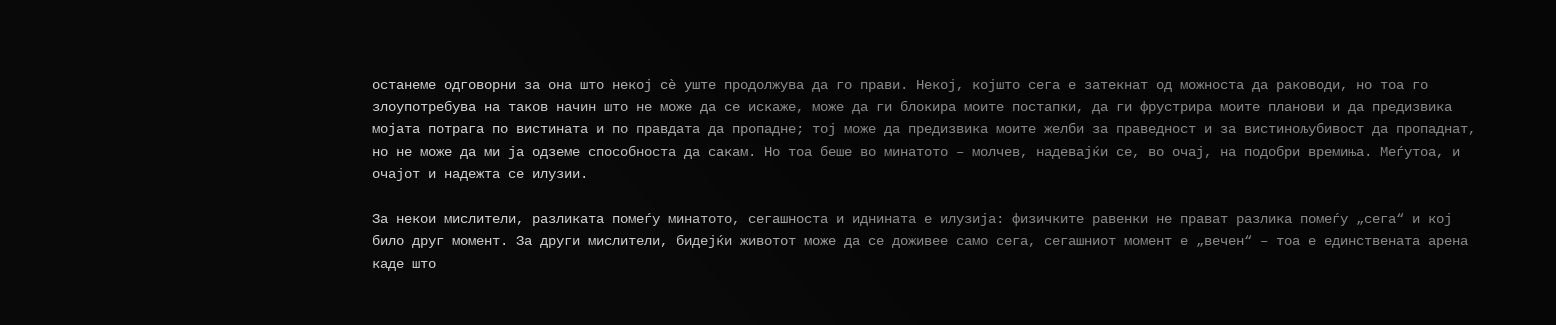останеме одговорни за она што некој сè уште продолжува да го прави. Некој, којшто сега е затекнат од можноста да раководи, но тоа го злоупотребува на таков начин што не може да се искаже, може да ги блокира моите постапки, да ги фрустрира моите планови и да предизвика мојата потрага по вистината и по правдата да пропадне; тој може да предизвика моите желби за праведност и за вистинољубивост да пропаднат, но не може да ми ја одземе способноста да сакам. Но тоа беше во минатото – молчев, надевајќи се, во очај, на подобри времиња. Меѓутоа, и очајот и надежта се илузии.

За некои мислители, разликата помеѓу минатото, сегашноста и иднината е илузија: физичките равенки не прават разлика помеѓу „сега“ и кој било друг момент. За други мислители, бидејќи животот може да се доживее само сега, сегашниот момент е „вечен“ – тоа е единствената арена каде што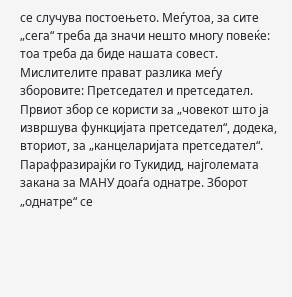се случува постоењето. Меѓутоа, за сите „сега“ треба да значи нешто многу повеќе: тоа треба да биде нашата совест. Мислителите прават разлика меѓу зборовите: Претседател и претседател. Првиот збор се користи за „човекот што ја извршува функцијата претседател“, додека, вториот, за „канцеларијата претседател“. Парафразирајќи го Тукидид, најголемата закана за МАНУ доаѓа однатре. Зборот „однатре“ се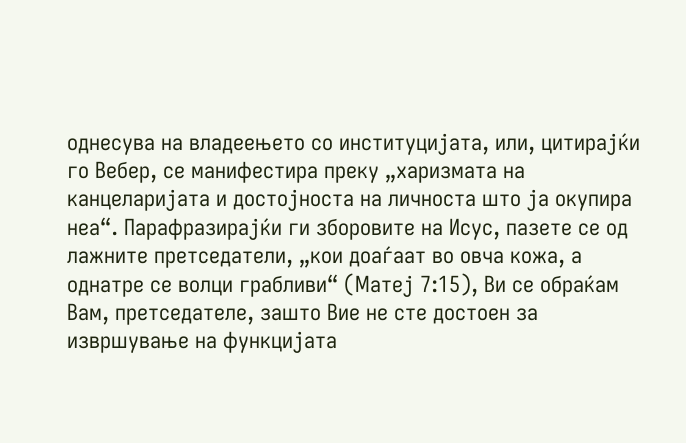однесува на владеењето со институцијата, или, цитирајќи го Вебер, се манифестира преку „харизмата на канцеларијата и достојноста на личноста што ја окупира неа“. Парафразирајќи ги зборовите на Исус, пазете се од лажните претседатели, „кои доаѓаат во овча кожа, а однатре се волци грабливи“ (Матеј 7:15), Ви се обраќам Вам, претседателе, зашто Вие не сте достоен за извршување на функцијата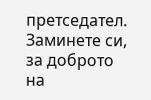претседател. Заминете си, за доброто на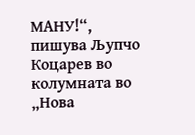МАНУ!“, пишува Љупчо Коцарев во колумната во „Нова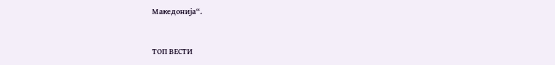Македонија“.



ТОП ВЕСТИ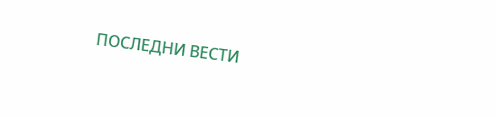ПОСЛЕДНИ ВЕСТИ